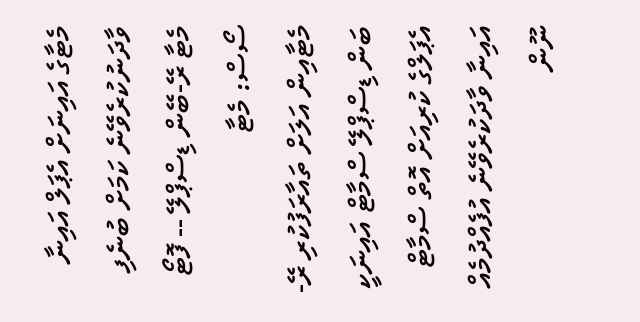މެޓާގެ އައިނަށް އެޕަލް އައިނާ ވާދަނުކުރެވޭނެ ކަމަށް ބުނެފި
މެޓާ ރޭ-ބޭން ޑިސްޕްލޭ -- ފޮޓޯ ސޯސް: މެޓާ
މެޓާއިން އަލަށް ތައާރަފުކުރި ރޭ-ބަން ޑިސްޕްލޭ ސްމާޓް އައިނަކީ އެޕަލްގެ ކުރިއަށް އޮތް ސްމާޓް އައިނާ ވާދަކުރެވޭނެ އުފެއްދުމެއް ނޫން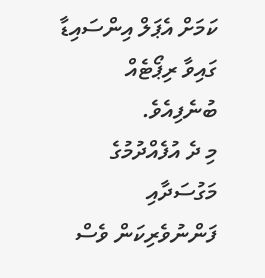ކަމަށް އެޕަލް އިންސައިޑާ ގައިވާ ރިޕޯޓެއް ބުނެފިއެވެ.
މި ދެ އުފެއްދުމުގެ މަގުސަދާއި ފަންނުވެރިކަން ވެސް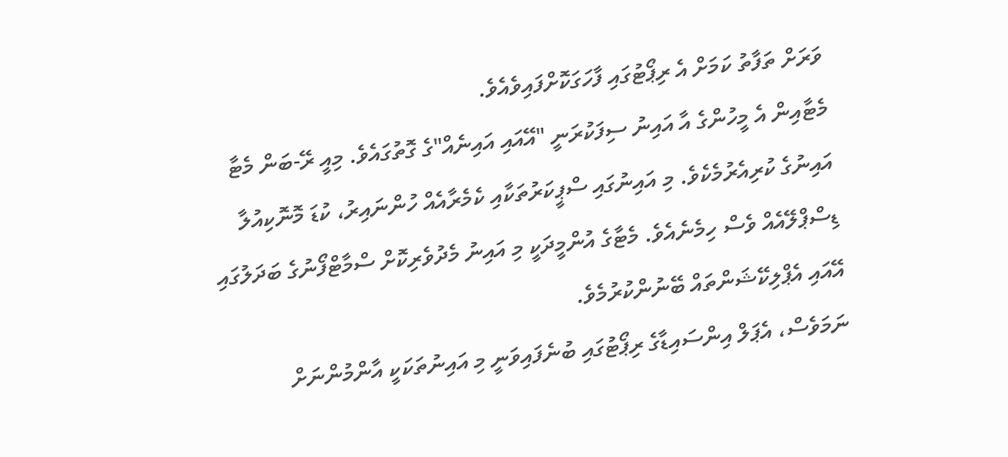ވަރަށް ތަފާތު ކަމަށް އެ ރިޕޯޓުގައި ފާހަގަކޮށްފައިވެއެވެ.
މެޓާއިން އެ މީހުންގެ އާ އައިނު ސިފަކުރަނީ "އޭއައި އައިނެއް"ގެ ގޮތުގައެވެ. މިއީ ރޭ-ބަން މެޓާ އައިނުގެ ކުރިއެރުމެކެވެ. މި އައިނުގައި ސްޕީކަރުތަކާއި ކެމެރާއެއް ހުންނައިރު، ކުޑަ މޮނޮކިއުލާ ޑިސްޕްލޭއެއް ވެސް ހިމެނެއެވެ. މެޓާގެ އުންމީދަކީ މި އައިނު މެދުވެރިކޮށް ސްމާޓްފޯނުގެ ބަދަލުގައި އޭއައި އެޕްލިކޭޝަންތައް ބޭނުންކުރުމެވެ.
ނަމަވެސް، އެޕަލް އިންސައިޑާގެ ރިޕޯޓުގައި ބުނެފައިވަނީ މި އައިނުތަކަކީ އާންމުންނަށް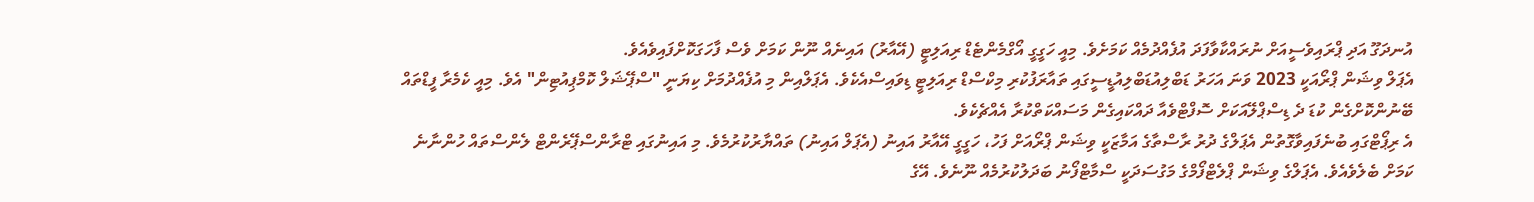އުނދަގޫ އަދި ޕްރައިވެސީއަށް ނުރައްކާވާފަދަ އުފެއްދުމެއް ކަމަށެވެ. މިއީ ހަގީގީ އޯގްމެންޓެޑް ރިއަލިޓީ (އޭއާރު) އައިނެއް ނޫން ކަމަށް ވެސް ފާހަގަކޮށްފައިވެއެވެ.
އެޕަލް ވިޝަން ޕްރޯއަކީ 2023 ވަނަ އަހަރު ޑަބްލިއުޑަބްލިއުޑީސީގައި ތައާރަފުކުރި މިކްސްޑް ރިއަލިޓީ ޑިވައިސްއެކެވެ. އެޕަލްއިން މި އުފެއްދުމަށް ކިޔަނީ "ސްޕޭޝަލް ކޮމްޕިއުޓިން" އެވެ. މިއީ ކެމެރާ ފީޑްތައް ބޭނުންކޮށްގެން ކުޑަ ދެ ޑިސްޕްލޭއަކަށް ސޮފްޓްވެއާ ދައްކައިގެން މަސައްކަތްކުރާ އެއްޗެކެވެ.
އެ ރިޕޯޓްގައި ބުނެފައިވާގޮތުން އެޕަލްގެ ދުރު ރާސްތާގެ އަމާޒަކީ ވިޝަން ޕްރޯއަށް ފަހު، ހަގީގީ އޭއާރު އައިނު (އެޕަލް އައިނު) ތައްޔާރުކުރުމެވެ. މި އައިނުގައި ޓްރާންސްޕޭރެންޓް ލެންސްތައް ހުންނާނެ ކަމަށް ބެލެވެއެވެ. އެޕަލްގެ ވިޝަން ޕްލެޓްފޯމްގެ މަގުސަދަކީ ސްމާޓްފޯނު ބަދަލުކުރުމެއް ނޫނެވެ. އޭގެ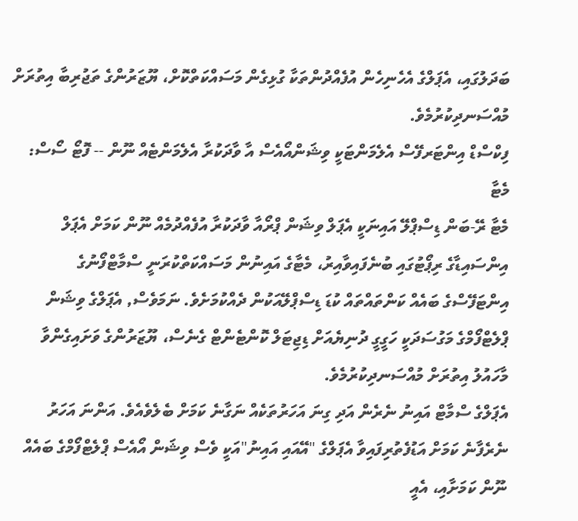ބަދަލުގައި، އެޕަލްގެ އެހެނިހެން އުފެއްދުންތަކާ ގުޅިގެން މަސައްކަތްކޮށް، ޔޫޒަރުންގެ ތަޖުރިބާ އިތުރަށް މުއްސަނދިކުރުމެވެ.
ފިކްސްޑް އިންޓަރފޭސް އެލެމަންޓަކީ ވިޝަންއޯއެސް އާ ވާދަކުރާ އެލެމަންޓެއް ނޫން -- ފޮޓޯ ސޯސް: މެޓާ
މެޓާ ރޭ-ބަން ޑިސްޕްލޭ އައިނަކީ އެޕަލް ވިޝަން ޕްރޯއާ ވާދަކުރާ އުފެއްދުމެއް ނޫން ކަމަށް އެޕަލް އިންސައިޑާގެ ރިޕޯޓުގައި ބުނެފައިވާއިރު، މެޓާގެ އައިނުން މަސައްކަތްކުރަނީ ސްމާޓްފޯނުގެ އިންޓަފޭސްގެ ބައެއް ކަންތައްތައް ކުޑަ ޑިސްޕްލޭއަކުން ދެއްކުމަށެވެ. ނަމަވެސް, އެޕަލްގެ ވިޝަން ޕްލެޓްފޯމްގެ މަގުސަދަކީ ހަގީގީ ދުނިޔެއަށް ޑިޖިޓަލް ކޮންޓެންޓް ގެނެސް، ޔޫޒަރުންގެ ވަށައިގެންވާ މާހައުލު އިތުރަށް މުއްސަނދިކުރުމެވެ.
އެޕަލްގެ ސްމާޓް އައިނު ނެރެން އަދި ގިނަ އަހަރުތަކެއް ނަގާނެ ކަމަށް ބެލެވެއެވެ. އަންނަ އަހަރު ނެރެފާނެ ކަމަށް އަޑުފެތުރިފައިވާ އެޕަލްގެ "އޭއައި އައިނު"އަކީ ވެސް ވިޝަން އޯއެސް ޕްލެޓްފޯމްގެ ބައެއް ނޫން ކަމަށާއި، އެއީ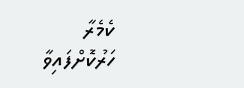ކެމެރާ ހަރުކޮށްފައިވާ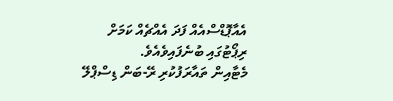އެއާޕޮޑްސްއެއް ފަދަ އެއްޗެއް ކަމަށް ރިޕޯޓުގައި ބުނެފައިވެއެވެ.
މެޓާއިން ތައާރަފުކުރި ރޭ-ބަން ޑިސްޕްލޭ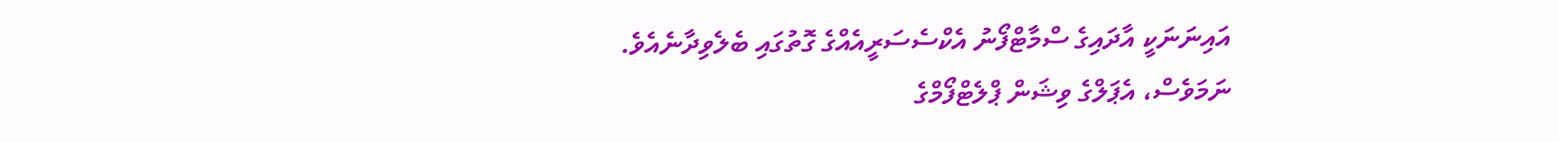އައިނަނަކީ އާދައިގެ ސްމާޓްފޯނު އެކްސެސަރީއެއްގެ ގޮތުގައި ބެލެވިދާނެއެވެ.
ނަމަވެސް، އެޕަލްގެ ވިޝަން ޕްލެޓްފޯމްގެ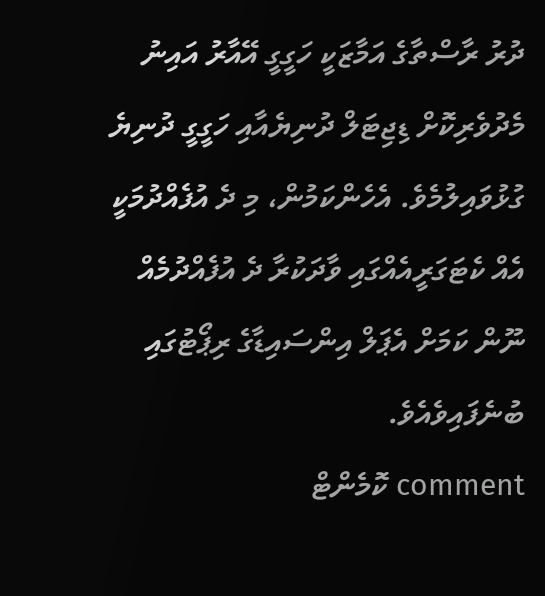ދުރު ރާސްތާގެ އަމާޒަކީ ހަގީގީ އޭއާރު އައިނު މެދުވެރިކޮށް ޑިޖިޓަލް ދުނިޔެއާއި ހަގީގީ ދުނިޔެ ގުޅުވައިލުމެވެ. އެހެންކަމުން، މި ދެ އުފެއްދުމަކީ އެއް ކެޓަގަރީއެއްގައި ވާދަކުރާ ދެ އުފެއްދުމެއް ނޫން ކަމަށް އެޕަލް އިންސައިޑާގެ ރިޕޯޓުގައި ބުނެފައިވެއެވެ.
comment ކޮމެންޓް